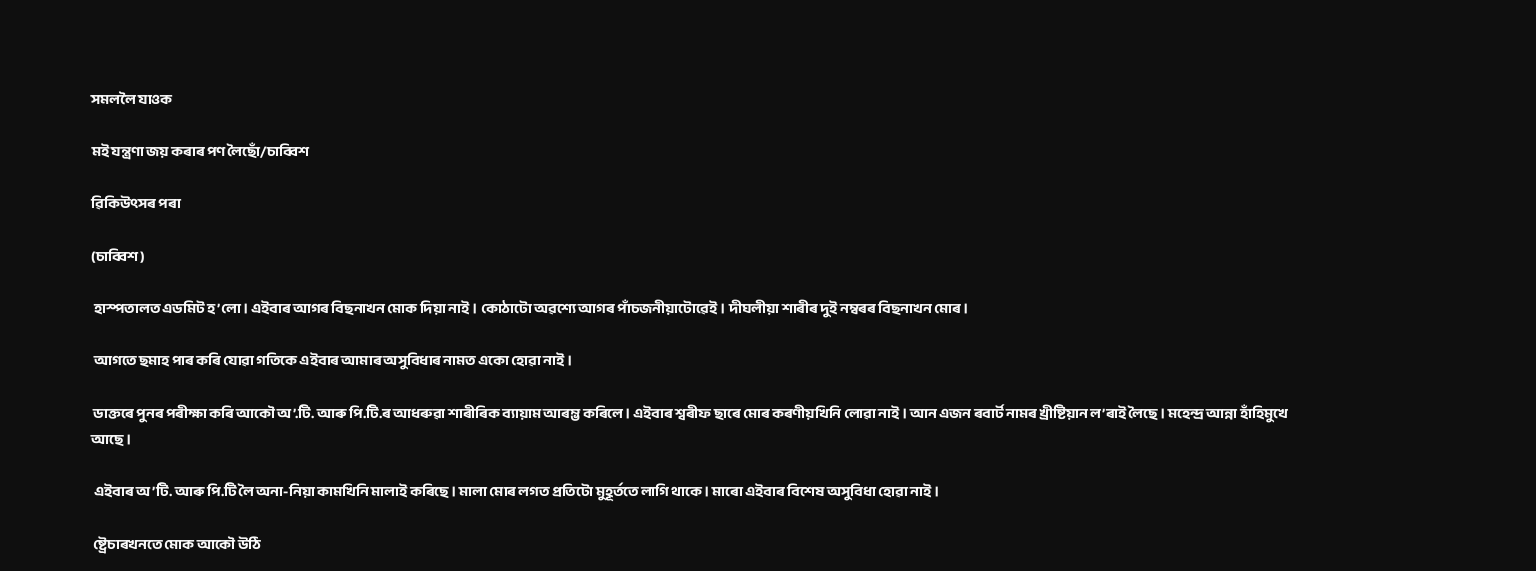সমললৈ যাওক

মই যন্ত্ৰণা জয় কৰাৰ পণ লৈছোঁ/চাব্বিশ

ৱিকিউৎসৰ পৰা

(চাব্বিশ)

 হাস্পতালত এডমিট হ’লো। এইবাৰ আগৰ বিছনাখন মোক দিয়া নাই। কোঠাটো অৱশ্যে আগৰ পাঁচজনীয়াটোৱেই। দীঘলীয়া শাৰীৰ দুই নম্বৰৰ বিছনাখন মোৰ।

 আগতে ছমাহ পাৰ কৰি যোৱা গতিকে এইবাৰ আমাৰ অসুবিধাৰ নামত একো হোৱা নাই।

 ডাক্তৰে পুনৰ পৰীক্ষা কৰি আকৌ অ’.টি. আৰু পি.টি.ৰ আধৰুৱা শাৰীৰিক ব্যায়াম আৰম্ভ কৰিলে। এইবাৰ শ্বৰীফ ছাৰে মোৰ কৰণীয়খিনি লোৱা নাই। আন এজন ৰবাৰ্ট নামৰ খ্ৰীষ্টিয়ান ল’ৰাই লৈছে। মহেন্দ্ৰ আন্না হাঁহিমুখে আছে।

 এইবাৰ অ’টি. আৰু পি.টি লৈ অনা-নিয়া কামখিনি মালাই কৰিছে। মালা মোৰ লগত প্ৰতিটো মুহূৰ্ততে লাগি থাকে। মাৰো এইবাৰ বিশেষ অসুবিধা হোৱা নাই।

 ষ্ট্ৰেচাৰখনতে মোক আকৌ উঠি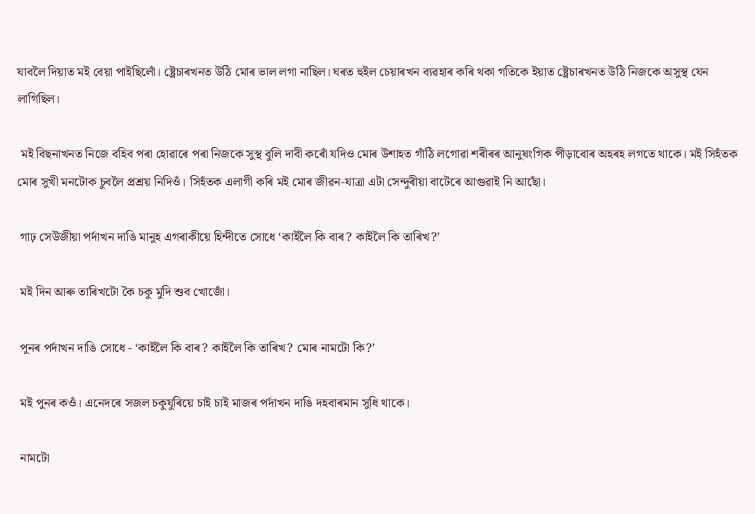যাবলৈ দিয়াত মই বেয়া পাইছিলোঁ। ষ্ট্ৰেচাৰখনত উঠি মোৰ ভাল লগা নাছিল। ঘৰত হুইল চেয়াৰখন ব্যৱহাৰ কৰি থকা গতিকে ইয়াত ষ্ট্ৰেচাৰখনত উঠি নিজকে অসুস্থ যেন লাগিছিল।

 মই বিছনাখনত নিজে বহিব পৰা হোৱাৰে পৰা নিজকে সুস্থ বুলি দাবী কৰোঁ যদিও মোৰ উশাহত গাঁঠি লগোৱা শৰীৰৰ আনুষংগিক পীড়াবোৰ অহৰহ লগতে থাকে। মই সিহঁতক মোৰ সুখী মনটোক চুবলৈ প্ৰশ্ৰয় নিদিওঁ। সিহঁতক এলাগী কৰি মই মোৰ জীৱন-যাত্ৰা এটা সেন্দুৰীয়া বাটেৰে আগুৱাই নি আছোঁ।

 গাঢ় সেউজীয়া পৰ্দাখন দাঙি মানুহ এগৰাকীয়ে হিন্দীতে সোধে ‘কাইলৈ কি বাৰ? কাইলৈ কি তাৰিখ?’

 মই দিন আৰু তাৰিখটো কৈ চকু মুদি শুব খোজোঁ।

 পুনৰ পৰ্দাখন দাঙি সোধে - ‘কাইলৈ কি বাৰ? কাইলৈ কি তাৰিখ? মোৰ নামটো কি?’

 মই পুনৰ কওঁ। এনেদৰে সজল চকুযুৰিয়ে চাই চাই মাজৰ পৰ্দাখন দাঙি দহবাৰমান সুধি থাকে।

 নামটো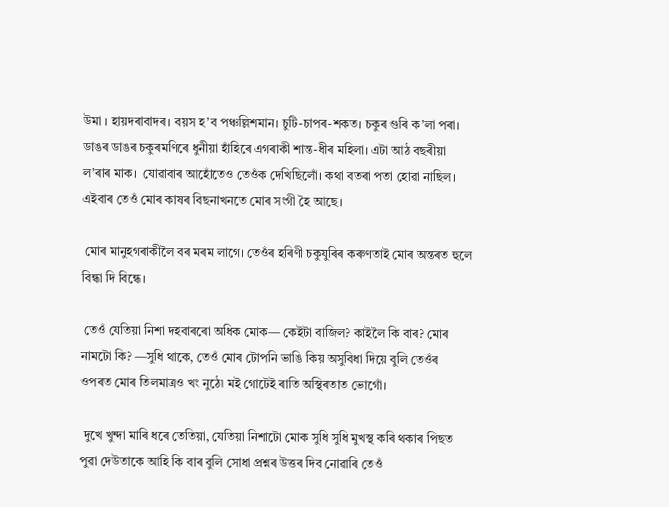উমা । হায়দৰাবাদৰ। বয়স হ’ব পঞ্চল্লিশমান। চুটি-চাপৰ-শকত। চকুৰ গুৰি ক’লা পৰা। ডাঙৰ ডাঙৰ চকুৰমণিৰে ধুনীয়া হাঁহিৰে এগৰাকী শান্ত-ধীৰ মহিলা। এটা আঠ বছৰীয়া ল’ৰাৰ মাক।  যোৱাবাৰ আহোঁতেও তেওঁক দেখিছিলোঁ। কথা বতৰা পতা হোৱা নাছিল। এইবাৰ তেওঁ মোৰ কাষৰ বিছনাখনতে মোৰ সংগী হৈ আছে।

 মোৰ মানুহগৰাকীলৈ বৰ মৰম লাগে। তেওঁৰ হৰিণী চকুযুৰিৰ কৰুণতাই মোৰ অন্তৰত হুলে বিন্ধা দি বিন্ধে।

 তেওঁ যেতিয়া নিশা দহবাৰৰো অধিক মোক— কেইটা বাজিল? কাইলৈ কি বাৰ? মোৰ নামটো কি? —সুধি থাকে, তেওঁ মোৰ টোপনি ভাঙি কিয় অসুবিধা দিয়ে বুলি তেওঁৰ ওপৰত মোৰ তিলমাত্ৰও খং নুঠে৷ মই গোটেই ৰাতি অস্থিৰতাত ভোগোঁ।

 দুখে খুন্দা মাৰি ধৰে তেতিয়া, যেতিয়া নিশাটো মোক সুধি সুধি মুখস্থ কৰি থকাৰ পিছত পুৱা দেউতাকে আহি কি বাৰ বুলি সোধা প্ৰশ্নৰ উত্তৰ দিব নোৱাৰি তেওঁ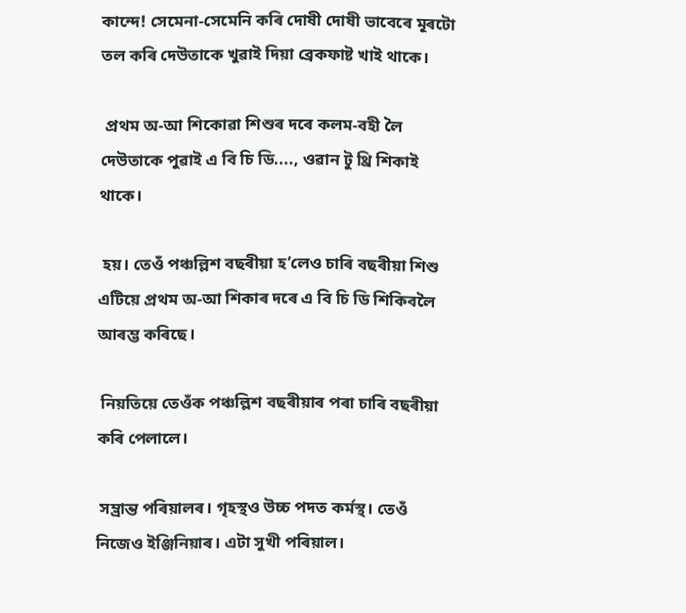কান্দে! সেমেনা-সেমেনি কৰি দোষী দোষী ভাবেৰে মূৰটো তল কৰি দেউতাকে খুৱাই দিয়া ব্ৰেকফাষ্ট খাই থাকে।

 প্ৰথম অ-আ শিকোৱা শিশুৰ দৰে কলম-বহী লৈ দেউতাকে পুৱাই এ বি চি ডি...., ওৱান টু থ্ৰি শিকাই থাকে।

 হয়। তেওঁ পঞ্চল্লিশ বছৰীয়া হ’লেও চাৰি বছৰীয়া শিশু এটিয়ে প্ৰথম অ-আ শিকাৰ দৰে এ বি চি ডি শিকিবলৈ আৰম্ভ কৰিছে।

 নিয়তিয়ে তেওঁক পঞ্চল্লিশ বছৰীয়াৰ পৰা চাৰি বছৰীয়া কৰি পেলালে।

 সম্ভ্ৰান্ত পৰিয়ালৰ। গৃহস্থও উচ্চ পদত কৰ্মস্থ। তেওঁ নিজেও ইঞ্জিনিয়াৰ। এটা সুখী পৰিয়াল।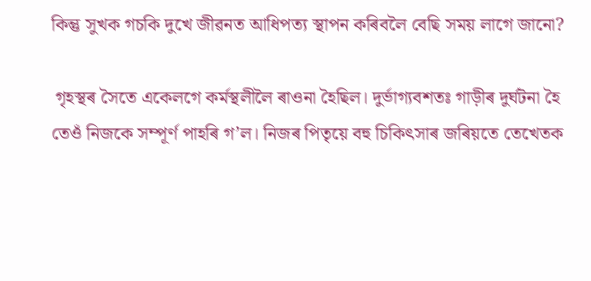কিন্তু সুখক গচকি দুখে জীৱনত আধিপত্য স্থাপন কৰিবলৈ বেছি সময় লাগে জানো?

 গৃহস্থৰ সৈতে একেলগে কৰ্মস্থলীলৈ ৰাওনা হৈছিল। দুৰ্ভাগ্যবশতঃ গাড়ীৰ দুৰ্ঘটনা হৈ তেওঁ নিজকে সম্পূৰ্ণ পাহৰি গ’ল। নিজৰ পিতৃয়ে বহু চিকিৎসাৰ জৰিয়তে তেখেতক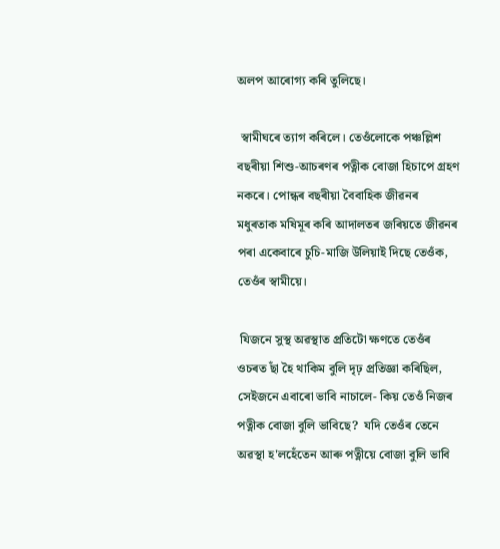অলপ আৰোগ্য কৰি তুলিছে।

 স্বামীঘৰে ত্যাগ কৰিলে। তেওঁলোকে পঞ্চল্লিশ বছৰীয়া শিশু-আচৰণৰ পত্নীক বোজা হিচাপে গ্ৰহণ নকৰে। পোন্ধৰ বছৰীয়া বৈবাহিক জীৱনৰ মধুৰতাক মষিমূৰ কৰি আদালতৰ জৰিয়তে জীৱনৰ পৰা একেবাৰে চুচি-মাজি উলিয়াই দিছে তেওঁক, তেওঁৰ স্বামীয়ে।

 যিজনে সুস্থ অৱস্থাত প্ৰতিটো ক্ষণতে তেওঁৰ ওচৰত ছাঁ হৈ থাকিম বুলি দৃঢ় প্ৰতিজ্ঞা কৰিছিল, সেইজনে এবাৰো ভাবি নাচালে- কিয় তেওঁ নিজৰ পত্নীক বোজা বুলি ভাবিছে?  যদি তেওঁৰ তেনে অৱস্থা হ'লহেঁতেন আৰু পত্নীয়ে বোজা বুলি ভাবি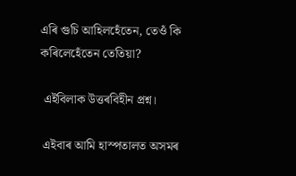এৰি গুচি আহিলহেঁতেন, তেওঁ কি কৰিলেহেঁতেন তেতিয়া?

 এইবিলাক উত্তৰবিহীন প্ৰশ্ন।

 এইবাৰ আমি হাস্পতালত অসমৰ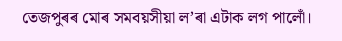তেজপুৰৰ মোৰ সমবয়সীয়া ল’ৰা এটাক লগ পালোঁ।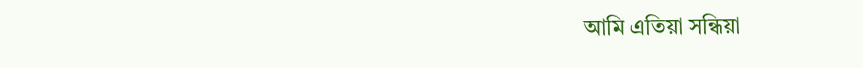আমি এতিয়া সন্ধিয়া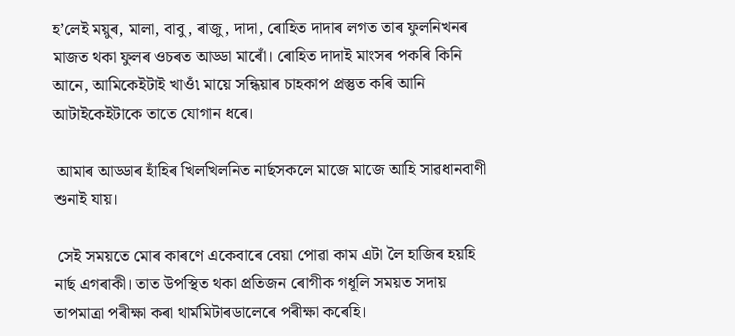হ’লেই ময়ুৰ, মালা, বাবু, ৰাজু, দাদা, ৰোহিত দাদাৰ লগত তাৰ ফুলনিখনৰ মাজত থকা ফুলৰ ওচৰত আড্ডা মাৰোঁ। ৰোহিত দাদাই মাংসৰ পকৰি কিনি আনে, আমিকেইটাই খাওঁ৷ মায়ে সন্ধিয়াৰ চাহকাপ প্ৰস্তুত কৰি আনি আটাইকেইটাকে তাতে যোগান ধৰে।

 আমাৰ আড্ডাৰ হাঁহিৰ খিলখিলনিত নাৰ্ছসকলে মাজে মাজে আহি সাৱধানবাণী শুনাই যায়।

 সেই সময়তে মোৰ কাৰণে একেবাৰে বেয়া পোৱা কাম এটা লৈ হাজিৰ হয়হি নাৰ্ছ এগৰাকী। তাত উপস্থিত থকা প্ৰতিজন ৰোগীক গধূলি সময়ত সদায় তাপমাত্ৰা পৰীক্ষা কৰা থাৰ্মমিটাৰডালেৰে পৰীক্ষা কৰেহি।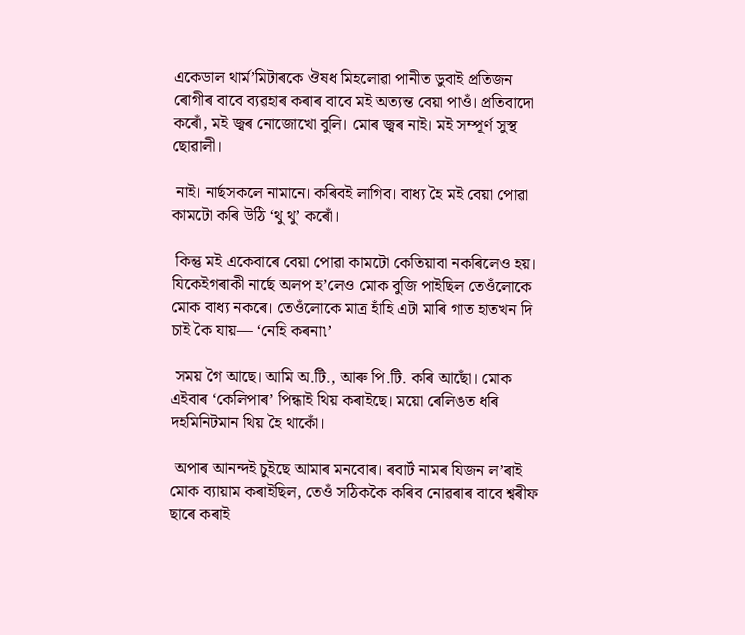একেডাল থাৰ্ম’মিটাৰকে ঔষধ মিহলোৱা পানীত ডুবাই প্ৰতিজন ৰোগীৰ বাবে ব্যৱহাৰ কৰাৰ বাবে মই অত্যন্ত বেয়া পাওঁ। প্ৰতিবাদো কৰোঁ, মই জ্বৰ নোজোখো বুলি। মোৰ জ্বৰ নাই। মই সম্পূৰ্ণ সুস্থ ছোৱালী।

 নাই। নাৰ্ছসকলে নামানে। কৰিবই লাগিব। বাধ্য হৈ মই বেয়া পোৱা কামটো কৰি উঠি ‘থু থু’ কৰোঁ।

 কিন্তু মই একেবাৰে বেয়া পোৱা কামটো কেতিয়াবা নকৰিলেও হয়। যিকেইগৰাকী নাৰ্ছে অলপ হ’লেও মোক বুজি পাইছিল তেওঁলোকে মোক বাধ্য নকৰে। তেওঁলোকে মাত্ৰ হাঁহি এটা মাৰি গাত হাতখন দি চাই কৈ যায়— ‘নেহি কৰনা৷’

 সময় গৈ আছে। আমি অ.টি., আৰু পি.টি. কৰি আছোঁ। মোক এইবাৰ ‘কেলিপাৰ’ পিন্ধাই থিয় কৰাইছে। ময়ো ৰেলিঙত ধৰি দহমিনিটমান থিয় হৈ থাকোঁ।

 অপাৰ আনন্দই চুইছে আমাৰ মনবোৰ। ৰবাৰ্ট নামৰ যিজন ল’ৰাই মোক ব্যায়াম কৰাইছিল, তেওঁ সঠিককৈ কৰিব নোৱৰাৰ বাবে শ্বৰীফ ছাৰে কৰাই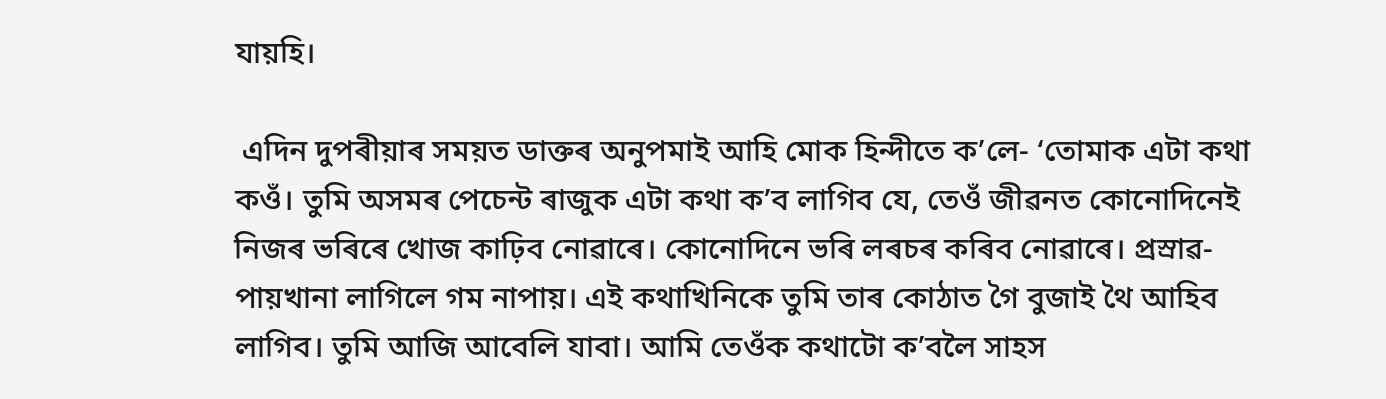যায়হি।

 এদিন দুপৰীয়াৰ সময়ত ডাক্তৰ অনুপমাই আহি মোক হিন্দীতে ক’লে- ‘তোমাক এটা কথা কওঁ। তুমি অসমৰ পেচেন্ট ৰাজুক এটা কথা ক’ব লাগিব যে, তেওঁ জীৱনত কোনোদিনেই নিজৰ ভৰিৰে খোজ কাঢ়িব নোৱাৰে। কোনোদিনে ভৰি লৰচৰ কৰিব নোৱাৰে। প্ৰস্ৰাৱ-পায়খানা লাগিলে গম নাপায়। এই কথাখিনিকে তুমি তাৰ কোঠাত গৈ বুজাই থৈ আহিব লাগিব। তুমি আজি আবেলি যাবা। আমি তেওঁক কথাটো ক’বলৈ সাহস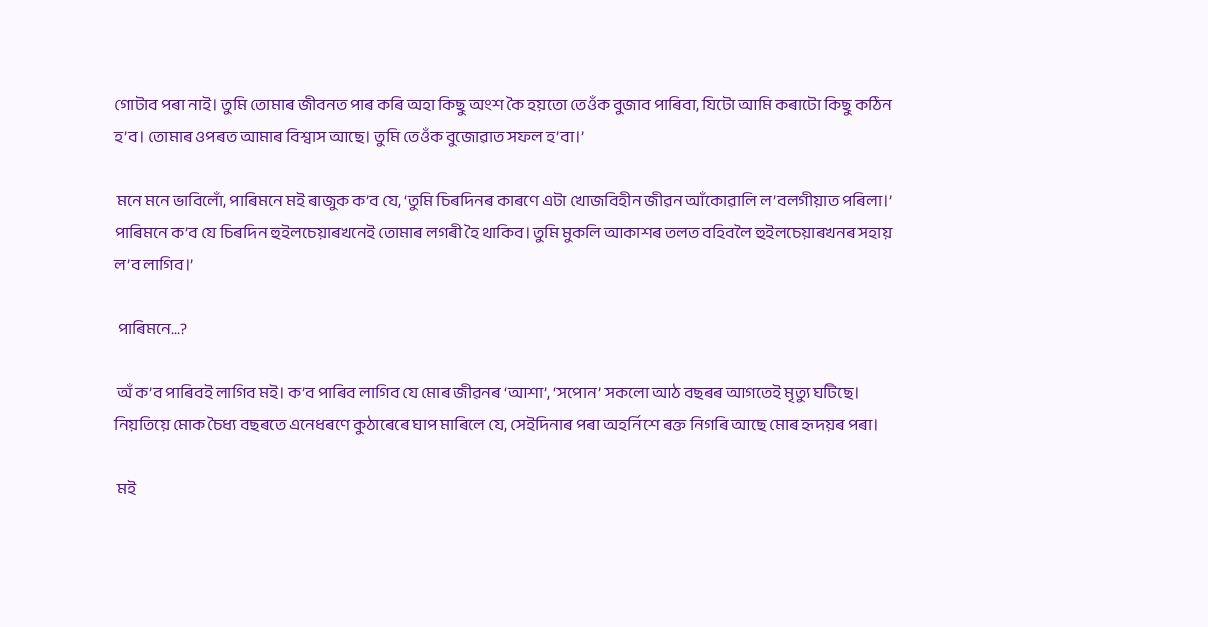গোটাব পৰা নাই। তুমি তোমাৰ জীবনত পাৰ কৰি অহা কিছু অংশ কৈ হয়তো তেওঁক বুজাব পাৰিবা, যিটো আমি কৰাটো কিছু কঠিন হ’ব। তোমাৰ ওপৰত আমাৰ বিশ্বাস আছে। তুমি তেওঁক বুজোৱাত সফল হ’বা।’

 মনে মনে ভাবিলোঁ, পাৰিমনে মই ৰাজুক ক’ব যে, ‘তুমি চিৰদিনৰ কাৰণে এটা খোজবিহীন জীৱন আঁকোৱালি ল’বলগীয়াত পৰিলা।’ পাৰিমনে ক’ব যে চিৰদিন হুইলচেয়াৰখনেই তোমাৰ লগৰী হৈ থাকিব। তুমি মুকলি আকাশৰ তলত বহিবলৈ হুইলচেয়াৰখনৰ সহায় ল’ব লাগিব।’

 পাৰিমনে...?

 অঁ ক’ব পাৰিবই লাগিব মই। ক’ব পাৰিব লাগিব যে মোৰ জীৱনৰ ‘আশা’, ‘সপোন’ সকলো আঠ বছৰৰ আগতেই মৃত্যু ঘটিছে। নিয়তিয়ে মোক চৈধ্য বছৰতে এনেধৰণে কুঠাৰেৰে ঘাপ মাৰিলে যে, সেইদিনাৰ পৰা অহৰ্নিশে ৰক্ত নিগৰি আছে মোৰ হৃদয়ৰ পৰা।

 মই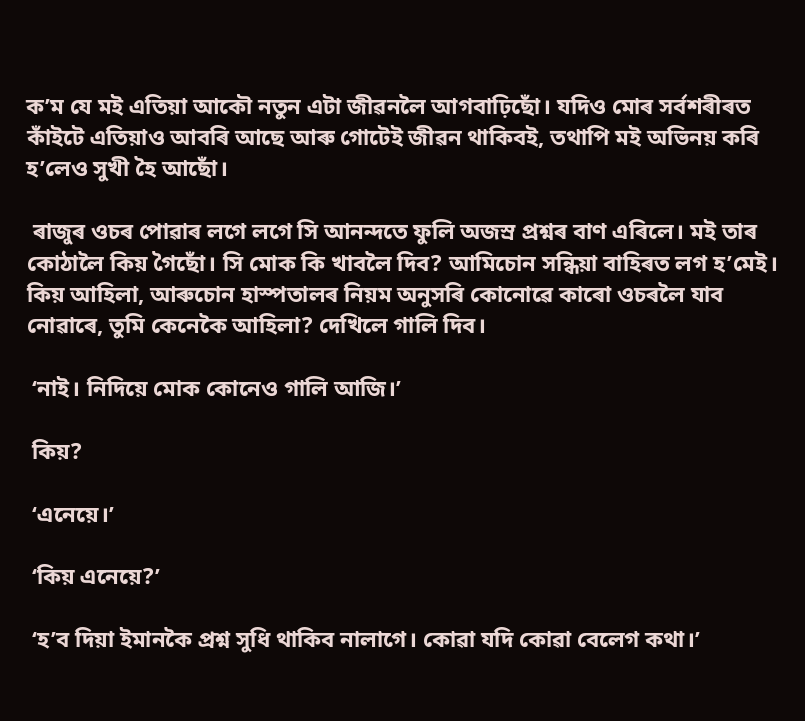ক’ম যে মই এতিয়া আকৌ নতুন এটা জীৱনলৈ আগবাঢ়িছোঁ। যদিও মোৰ সৰ্বশৰীৰত কাঁইটে এতিয়াও আবৰি আছে আৰু গোটেই জীৱন থাকিবই, তথাপি মই অভিনয় কৰি হ’লেও সুখী হৈ আছোঁ।

 ৰাজুৰ ওচৰ পোৱাৰ লগে লগে সি আনন্দতে ফুলি অজস্ৰ প্ৰশ্নৰ বাণ এৰিলে। মই তাৰ কোঠালৈ কিয় গৈছোঁ। সি মোক কি খাবলৈ দিব? আমিচোন সন্ধিয়া বাহিৰত লগ হ’মেই। কিয় আহিলা, আৰুচোন হাস্পতালৰ নিয়ম অনুসৰি কোনোৱে কাৰো ওচৰলৈ যাব নোৱাৰে, তুমি কেনেকৈ আহিলা? দেখিলে গালি দিব।

 ‘নাই। নিদিয়ে মোক কোনেও গালি আজি।’

 কিয়?

 ‘এনেয়ে।’

 ‘কিয় এনেয়ে?’

 ‘হ’ব দিয়া ইমানকৈ প্ৰশ্ন সুধি থাকিব নালাগে। কোৱা যদি কোৱা বেলেগ কথা।’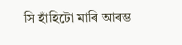সি হাঁহিটো মাৰি আৰম্ভ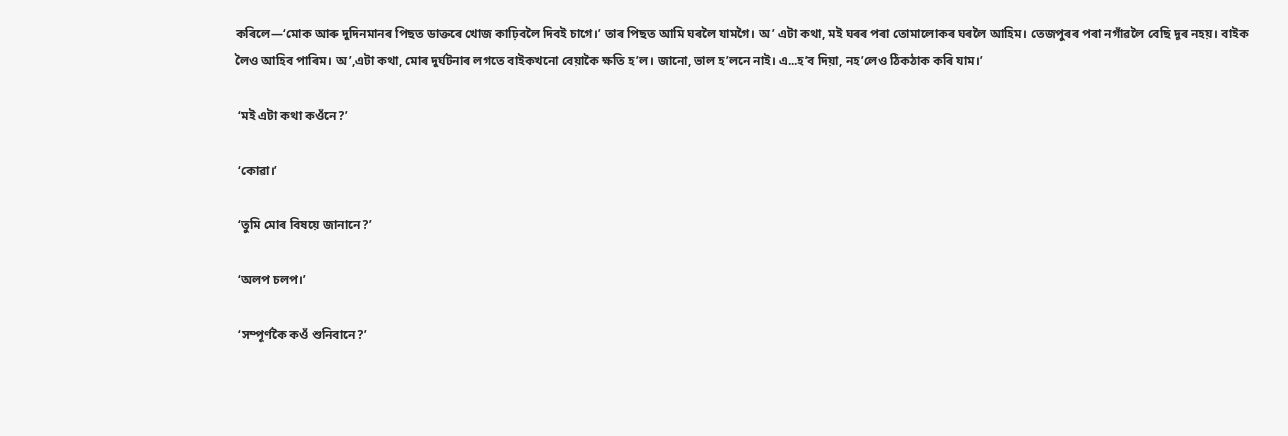কৰিলে—‘মোক আৰু দুদিনমানৰ পিছত ডাক্তৰে খোজ কাঢ়িবলৈ দিবই চাগে।’ তাৰ পিছত আমি ঘৰলৈ যামগৈ। অ’ এটা কথা, মই ঘৰৰ পৰা তোমালোকৰ ঘৰলৈ আহিম। তেজপুৰৰ পৰা নগাঁৱলৈ বেছি দূৰ নহয়। বাইক লৈও আহিব পাৰিম। অ’,এটা কথা, মোৰ দুৰ্ঘটনাৰ লগতে বাইকখনো বেয়াকৈ ক্ষতি হ’ল। জানো, ভাল হ’লনে নাই। এ...হ’ব দিয়া, নহ’লেও ঠিকঠাক কৰি যাম।’

 ‘মই এটা কথা কওঁনে?’

 ‘কোৱা।’

 ‘তুমি মোৰ বিষয়ে জানানে?’

 ‘অলপ চলপ।’

 ‘সম্পূৰ্ণকৈ কওঁ শুনিবানে?’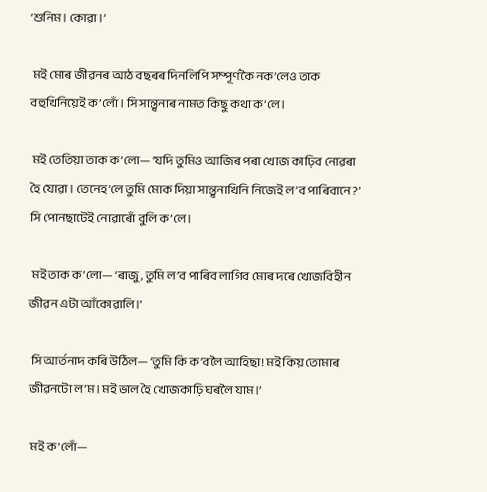‘শুনিম। কোৱা।’

 মই মোৰ জীৱনৰ আঠ বছৰৰ দিনলিপি সম্পূৰ্ণকৈ নক’লেও তাক বহুখিনিয়েই ক’লোঁ। সি সান্ত্বনাৰ নামত কিছু কথা ক’লে।

 মই তেতিয়া তাক ক’লো— ‘যদি তুমিও আজিৰ পৰা খোজ কাঢ়িব নোৱৰা হৈ যোৱা। তেনেহ’লে তুমি মোক দিয়া সান্ত্বনাখিনি নিজেই ল’ব পাৰিবানে?’ সি পোনছাটেই নোৱাৰোঁ বুলি ক’লে।

 মই তাক ক’লো— ‘ৰাজু, তুমি ল’ব পাৰিব লাগিব মোৰ দৰে খোজবিহীন জীৱন এটা আঁকোৱালি।’

 সি আৰ্তনাদ কৰি উঠিল— ‘তুমি কি ক’বলৈ আহিছা! মই কিয় তোমাৰ জীৱনটো ল’ম। মই ভাল হৈ খোজকাঢ়ি ঘৰলৈ যাম।’

 মই ক’লোঁ—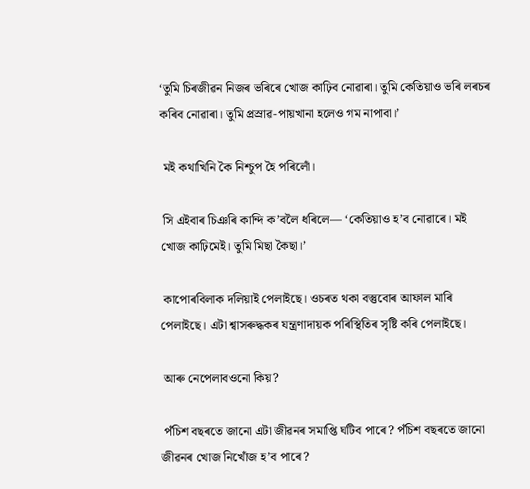‘তুমি চিৰজীৱন নিজৰ ভৰিৰে খোজ কাঢ়িব নোৱাৰা। তুমি কেতিয়াও ভৰি লৰচৰ কৰিব নোৱাৰা। তুমি প্ৰস্ৰাৱ-পায়খানা হলেও গম নাপাবা।’

 মই কথাখিনি কৈ নিশ্চুপ হৈ পৰিলোঁ।

 সি এইবাৰ চিঞৰি কান্দি ক’বলৈ ধৰিলে— ‘কেতিয়াও হ’ব নোৱাৰে। মই খোজ কাঢ়িমেই। তুমি মিছা কৈছা।’

 কাপোৰবিলাক দলিয়াই পেলাইছে। ওচৰত থকা বস্তুবোৰ আফাল মাৰি পেলাইছে। এটা শ্বাসৰুদ্ধকৰ যন্ত্ৰণাদায়ক পৰিস্থিতিৰ সৃষ্টি কৰি পেলাইছে।

 আৰু নেপেলাবওনো কিয়?

 পঁচিশ বছৰতে জানো এটা জীৱনৰ সমাপ্তি ঘটিব পাৰে? পঁচিশ বছৰতে জানো জীৱনৰ খোজ নিখোঁজ হ’ব পাৰে?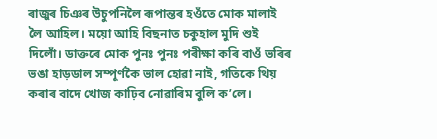ৰাজুৰ চিঞৰ উচুপনিলৈ ৰূপান্তৰ হওঁতে মোক মালাই লৈ আহিল। ময়ো আহি বিছনাত চকুহাল মুদি শুই দিলোঁ। ডাক্তৰে মোক পুনঃ পুনঃ পৰীক্ষা কৰি বাওঁ ভৰিৰ ভঙা হাড়ডাল সম্পূৰ্ণকৈ ভাল হোৱা নাই, গতিকে থিয় কৰাৰ বাদে খোজ কাঢ়িব নোৱাৰিম বুলি ক’লে।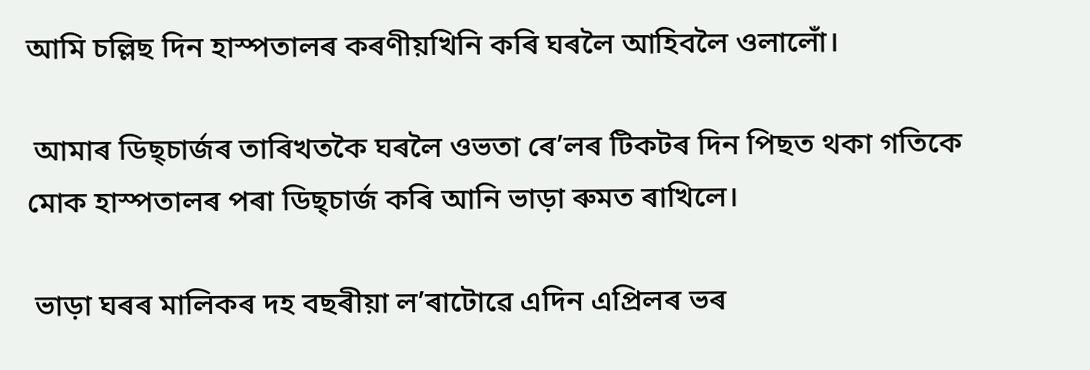আমি চল্লিছ দিন হাস্পতালৰ কৰণীয়খিনি কৰি ঘৰলৈ আহিবলৈ ওলালোঁ।

 আমাৰ ডিছ্‌চাৰ্জৰ তাৰিখতকৈ ঘৰলৈ ওভতা ৰে’লৰ টিকটৰ দিন পিছত থকা গতিকে মোক হাস্পতালৰ পৰা ডিছ্‌চাৰ্জ কৰি আনি ভাড়া ৰুমত ৰাখিলে।

 ভাড়া ঘৰৰ মালিকৰ দহ বছৰীয়া ল’ৰাটোৱে এদিন এপ্ৰিলৰ ভৰ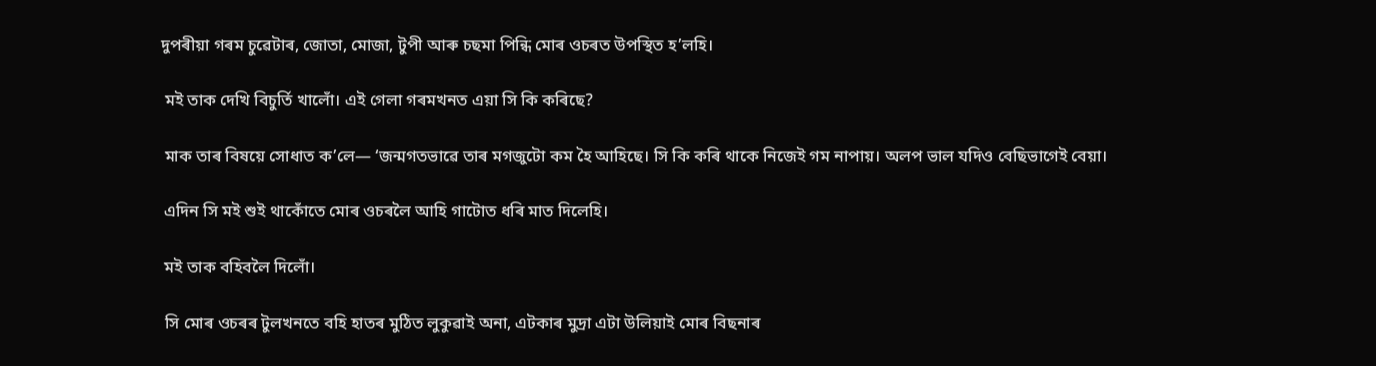দুপৰীয়া গৰম চুৱেটাৰ, জোতা, মোজা, টুপী আৰু চছমা পিন্ধি মোৰ ওচৰত উপস্থিত হ’লহি।

 মই তাক দেখি বিচুৰ্তি খালোঁ। এই গেলা গৰমখনত এয়া সি কি কৰিছে?

 মাক তাৰ বিষয়ে সোধাত ক’লে— ‘জন্মগতভাৱে তাৰ মগজুটো কম হৈ আহিছে। সি কি কৰি থাকে নিজেই গম নাপায়। অলপ ভাল যদিও বেছিভাগেই বেয়া।

 এদিন সি মই শুই থাকোঁতে মোৰ ওচৰলৈ আহি গাটোত ধৰি মাত দিলেহি।

 মই তাক বহিবলৈ দিলোঁ।

 সি মোৰ ওচৰৰ টুলখনতে বহি হাতৰ মুঠিত লুকুৱাই অনা, এটকাৰ মুদ্ৰা এটা উলিয়াই মোৰ বিছনাৰ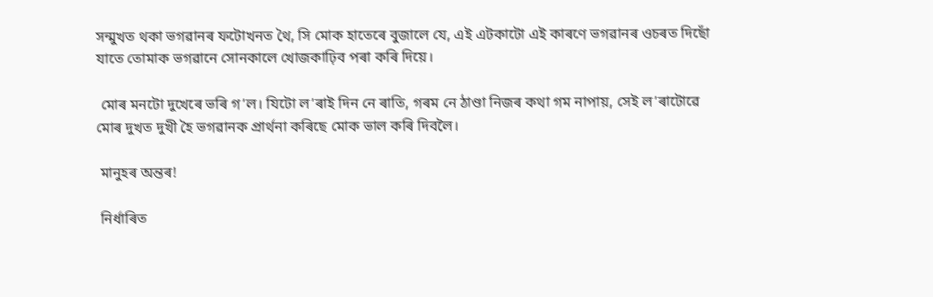সন্মুখত থকা ভগৱানৰ ফটোখনত থৈ, সি মোক হাতেৰে বুজালে যে, এই এটকাটো এই কাৰণে ভগৱানৰ ওচৰত দিছোঁ যাতে তোমাক ভগৱানে সোনকালে খোজকাঢ়িব পৰা কৰি দিয়ে।

 মোৰ মনটো দুখেৰে ভৰি গ’ল। যিটো ল’ৰাই দিন নে ৰাতি, গৰম নে ঠাণ্ডা নিজৰ কথা গম নাপায়, সেই ল’ৰাটোৱে মোৰ দুখত দুখী হৈ ভগৱানক প্ৰাৰ্থনা কৰিছে মোক ভাল কৰি দিবলৈ।

 মানুহৰ অন্তৰ!

 নিৰ্ধাৰিত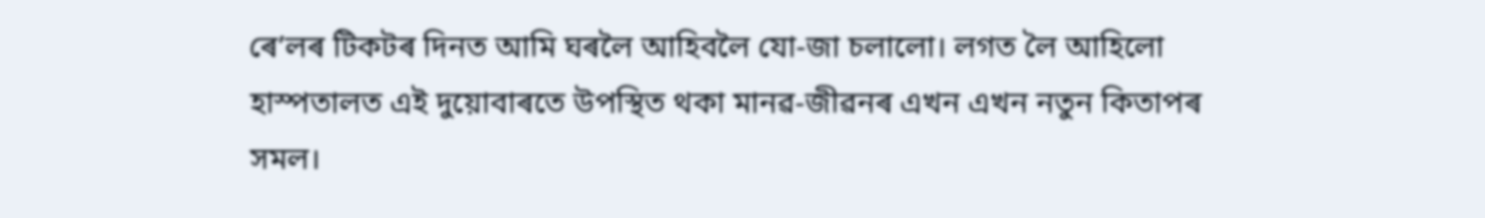ৰে’লৰ টিকটৰ দিনত আমি ঘৰলৈ আহিবলৈ যো-জা চলালো। লগত লৈ আহিলো হাস্পতালত এই দুয়োবাৰতে উপস্থিত থকা মানৱ-জীৱনৰ এখন এখন নতুন কিতাপৰ সমল।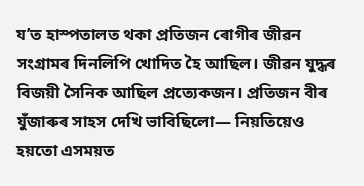য’ত হাস্পতালত থকা প্ৰতিজন ৰোগীৰ জীৱন সংগ্ৰামৰ দিনলিপি খোদিত হৈ আছিল। জীৱন যুদ্ধৰ বিজয়ী সৈনিক আছিল প্ৰত্যেকজন। প্ৰতিজন বীৰ যুঁজাৰুৰ সাহস দেখি ভাবিছিলো— নিয়তিয়েও হয়তো এসময়ত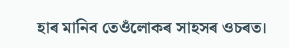হাৰ মানিব তেওঁলোকৰ সাহসৰ ওচৰত।